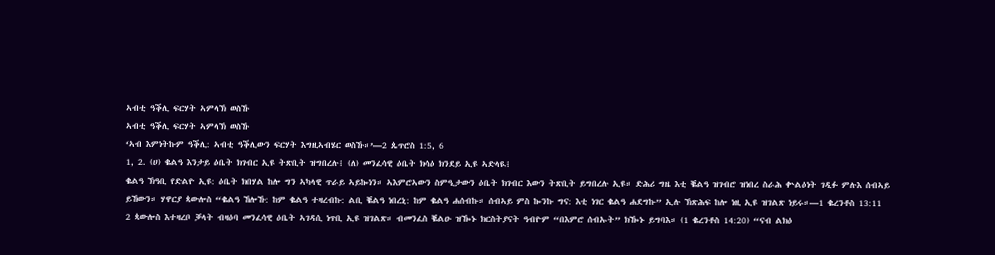ኣብቲ ዓቕሊ ፍርሃት ኣምላኽ ወስኹ
ኣብቲ ዓቕሊ ፍርሃት ኣምላኽ ወስኹ
‘ኣብ እምነትኩም ዓቕሊ: ኣብቲ ዓቕሊውን ፍርሃት እግዚኣብሄር ወስኹ።’—2 ጴጥሮስ 1:5, 6
1, 2. (ሀ) ቈልዓ እንታይ ዕቤት ክገብር ኢዩ ትጽቢት ዝግበረሉ፧ (ለ) መንፈሳዊ ዕቤት ክሳዕ ክንደይ ኢዩ ኣድላዪ፧
ቈልዓ ኽዓቢ የድልዮ ኢዩ: ዕቤት ክበሃል ከሎ ግን ኣካላዊ ጥራይ ኣይኰነን። ኣእምሮኣውን ስምዒታውን ዕቤት ክገብር እውን ትጽቢት ይግበረሉ ኢዩ። ድሕሪ ግዜ እቲ ቘልዓ ዝገብሮ ዝነበረ ስራሕ ቍልዕነት ገዲፉ ምሉእ ሰብኣይ ይኸውን። ሃዋርያ ጳውሎስ “ቈልዓ ኸሎኹ: ከም ቈልዓ ተዛረብኩ: ልቢ ቘልዓ ነበረኒ: ከም ቈልዓ ሐሰብኩ። ሰብኣይ ምስ ኰንኩ ግና: እቲ ነገር ቈልዓ ሐደግኩ” ኢሉ ኽጽሕፍ ከሎ ነዚ ኢዩ ዝገልጽ ነይሩ።—1 ቈረንቶስ 13:11
2 ጳውሎስ እተዛረቦ ቓላት ብዛዕባ መንፈሳዊ ዕቤት ኣገዳሲ ነጥቢ ኢዩ ዝገልጽ። ብመንፈስ ቘልዑ ዝዀኑ ክርስትያናት ዓብዮም “በእምሮ ሰብኡት” ክዀኑ ይግባእ። (1 ቈረንቶስ 14:20) “ናብ ልክዕ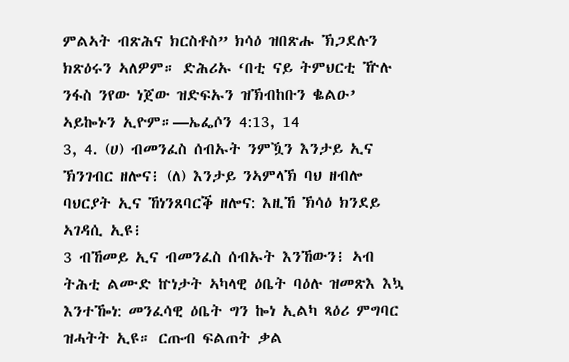ምልኣት ብጽሕና ክርስቶስ” ክሳዕ ዝበጽሑ ኽጋደሉን ክጽዕሩን ኣለዎም። ድሕሪኡ ‘በቲ ናይ ትምህርቲ ዅሉ ንፋስ ንየው ነጀው ዝድፍኡን ዝኽብከቡን ቈልዑ’ ኣይኰኑን ኢዮም።—ኤፌሶን 4:13, 14
3, 4. (ሀ) ብመንፈስ ሰብኡት ንምዃን እንታይ ኢና ኽንገብር ዘሎና፧ (ለ) እንታይ ንኣምላኽ ባህ ዘብሎ ባህርያት ኢና ኸነንጸባርቕ ዘሎና: እዚኸ ኽሳዕ ክንደይ ኣገዳሲ ኢዩ፧
3 ብኸመይ ኢና ብመንፈስ ሰብኡት እንኸውን፧ ኣብ ትሕቲ ልሙድ ኵነታት ኣካላዊ ዕቤት ባዕሉ ዝመጽእ እኳ እንተዀነ: መንፈሳዊ ዕቤት ግን ኰነ ኢልካ ጻዕሪ ምግባር ዝሓትት ኢዩ። ርጡብ ፍልጠት ቃል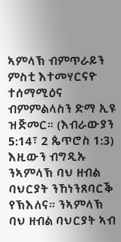ኣምላኽ ብምጥራይን ምስቲ እተመሃርናዮ ተሰማሚዕና ብምምልላስን ድማ ኢዩ ዝጅመር። (እብራውያን 5:14፣ 2 ጴጥሮስ 1:3) እዚውን ብግዲኡ ንኣምላኽ ባህ ዘብል ባህርያት ንኸነንጸባርቕ የኽእለና። ንኣምላኽ ባህ ዘብል ባህርያት ኣብ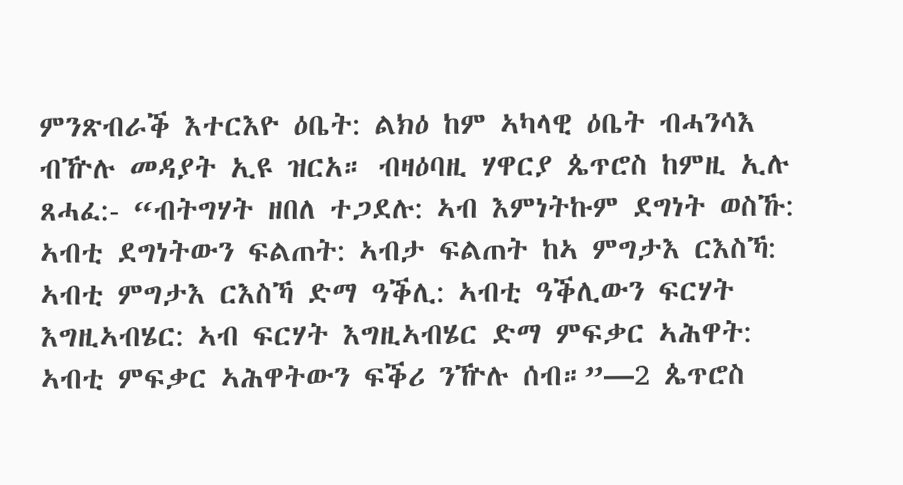ምንጽብራቕ እተርእዮ ዕቤት: ልክዕ ከም ኣካላዊ ዕቤት ብሓንሳእ ብዅሉ መዳያት ኢዩ ዝርአ። ብዛዕባዚ ሃዋርያ ጴጥሮስ ከምዚ ኢሉ ጸሓፈ:- “ብትግሃት ዘበለ ተጋደሉ: ኣብ እምነትኩም ደግነት ወስኹ: ኣብቲ ደግነትውን ፍልጠት: ኣብታ ፍልጠት ከኣ ምግታእ ርእስኻ: ኣብቲ ምግታእ ርእስኻ ድማ ዓቕሊ: ኣብቲ ዓቕሊውን ፍርሃት እግዚኣብሄር: ኣብ ፍርሃት እግዚኣብሄር ድማ ምፍቃር ኣሕዋት: ኣብቲ ምፍቃር ኣሕዋትውን ፍቕሪ ንዅሉ ሰብ።”—2 ጴጥሮስ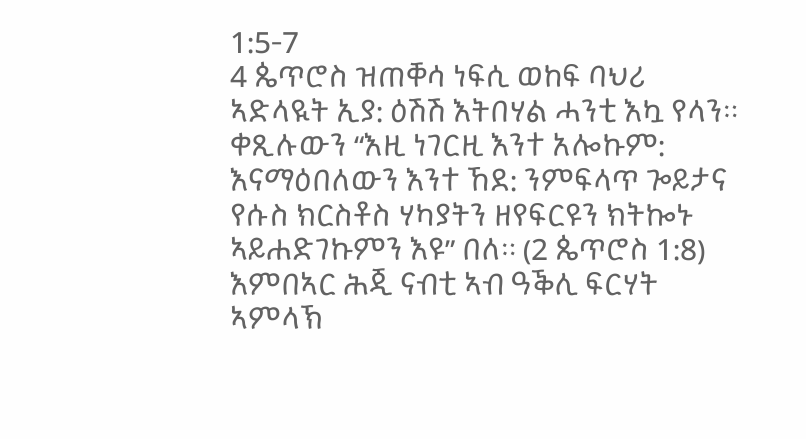1:5-7
4 ጴጥሮስ ዝጠቐሳ ነፍሲ ወከፍ ባህሪ ኣድላዪት ኢያ: ዕሽሽ እትበሃል ሓንቲ እኳ የላን። ቀጺሉውን “እዚ ነገርዚ እንተ አሎኩም: እናማዕበለውን እንተ ኸደ: ንምፍላጥ ጐይታና የሱስ ክርስቶስ ሃካያትን ዘየፍርዩን ክትኰኑ ኣይሐድገኩምን እዩ” በለ። (2 ጴጥሮስ 1:8) እምበኣር ሕጂ ናብቲ ኣብ ዓቕሊ ፍርሃት ኣምላኽ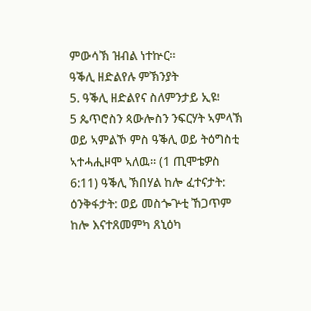ምውሳኽ ዝብል ነተኵር።
ዓቕሊ ዘድልየሉ ምኽንያት
5. ዓቕሊ ዘድልየና ስለምንታይ ኢዩ፧
5 ጴጥሮስን ጳውሎስን ንፍርሃት ኣምላኽ ወይ ኣምልኾ ምስ ዓቕሊ ወይ ትዕግስቲ ኣተሓሒዞሞ ኣለዉ። (1 ጢሞቴዎስ 6:11) ዓቕሊ ኽበሃል ከሎ ፈተናታት: ዕንቅፋታት: ወይ መስጐጕቲ ኸጋጥም ከሎ እናተጸመምካ ጸኒዕካ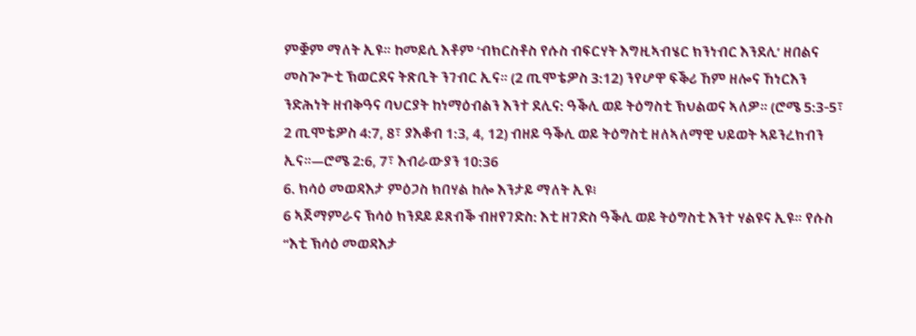ምቛም ማለት ኢዩ። ከመይሲ እቶም ‘ብክርስቶስ የሱስ ብፍርሃት እግዚኣብሄር ክንነብር እንደሊ’ ዘበልና መስጐጕቲ ኽወርደና ትጽቢት ንገብር ኢና። (2 ጢሞቴዎስ 3:12) ንየሆዋ ፍቕሪ ኸም ዘሎና ኸነርእን ንድሕነት ዘብቅዓና ባህርያት ከነማዕብልን እንተ ደሊና: ዓቕሊ ወይ ትዕግስቲ ኽህልወና ኣለዎ። (ሮሜ 5:3-5፣ 2 ጢሞቴዎስ 4:7, 8፣ ያእቆብ 1:3, 4, 12) ብዘይ ዓቕሊ ወይ ትዕግስቲ ዘለኣለማዊ ህይወት ኣይንረክብን ኢና።—ሮሜ 2:6, 7፣ እብራውያን 10:36
6. ክሳዕ መወዳእታ ምዕጋስ ክበሃል ከሎ እንታይ ማለት ኢዩ፧
6 ኣጀማምራና ኽሳዕ ክንደይ ይጸብቕ ብዘየገድስ: እቲ ዘገድስ ዓቕሊ ወይ ትዕግስቲ እንተ ሃልዩና ኢዩ። የሱስ “እቲ ኽሳዕ መወዳእታ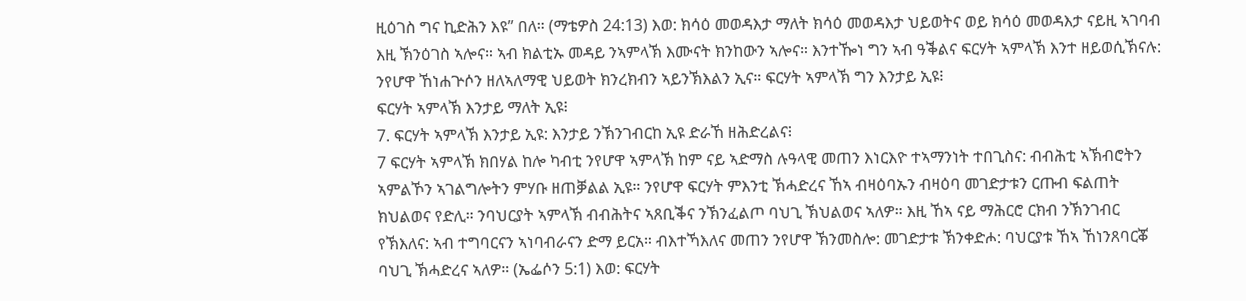ዚዕገስ ግና ኪድሕን እዩ” በለ። (ማቴዎስ 24:13) እወ: ክሳዕ መወዳእታ ማለት ክሳዕ መወዳእታ ህይወትና ወይ ክሳዕ መወዳእታ ናይዚ ኣገባብ እዚ ኽንዕገስ ኣሎና። ኣብ ክልቲኡ መዳይ ንኣምላኽ እሙናት ክንከውን ኣሎና። እንተዀነ ግን ኣብ ዓቕልና ፍርሃት ኣምላኽ እንተ ዘይወሲኽናሉ: ንየሆዋ ኸነሐጕሶን ዘለኣለማዊ ህይወት ክንረክብን ኣይንኽእልን ኢና። ፍርሃት ኣምላኽ ግን እንታይ ኢዩ፧
ፍርሃት ኣምላኽ እንታይ ማለት ኢዩ፧
7. ፍርሃት ኣምላኽ እንታይ ኢዩ: እንታይ ንኽንገብርከ ኢዩ ድራኸ ዘሕድረልና፧
7 ፍርሃት ኣምላኽ ክበሃል ከሎ ካብቲ ንየሆዋ ኣምላኽ ከም ናይ ኣድማስ ሉዓላዊ መጠን እነርእዮ ተኣማንነት ተበጊስና: ብብሕቲ ኣኽብሮትን ኣምልኾን ኣገልግሎትን ምሃቡ ዘጠቓልል ኢዩ። ንየሆዋ ፍርሃት ምእንቲ ኽሓድረና ኸኣ ብዛዕባኡን ብዛዕባ መገድታቱን ርጡብ ፍልጠት ክህልወና የድሊ። ንባህርያት ኣምላኽ ብብሕትና ኣጸቢቕና ንኽንፈልጦ ባህጊ ኽህልወና ኣለዎ። እዚ ኸኣ ናይ ማሕርሮ ርክብ ንኽንገብር የኽእለና: ኣብ ተግባርናን ኣነባብራናን ድማ ይርአ። ብእተኻእለና መጠን ንየሆዋ ኽንመስሎ: መገድታቱ ኽንቀድሖ: ባህርያቱ ኸኣ ኸነንጸባርቖ ባህጊ ኽሓድረና ኣለዎ። (ኤፌሶን 5:1) እወ: ፍርሃት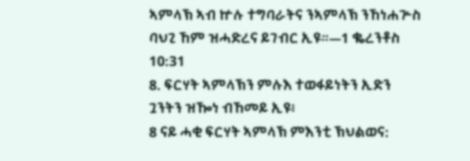ኣምላኽ ኣብ ኵሉ ተግባራትና ንኣምላኽ ንኸነሐጕስ ባህጊ ኸም ዝሓድረና ይገብር ኢዩ።—1 ቈረንቶስ 10:31
8. ፍርሃት ኣምላኽን ምሉእ ተወፋይነትን ኢድን ጓንትን ዝዀነ ብኸመይ ኢዩ፧
8 ናይ ሓቂ ፍርሃት ኣምላኽ ምእንቲ ኽህልወና: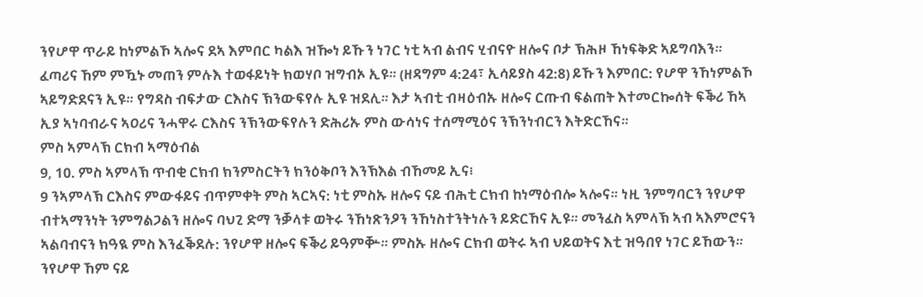ንየሆዋ ጥራይ ከነምልኾ ኣሎና ደኣ እምበር ካልእ ዝዀነ ይኹን ነገር ነቲ ኣብ ልብና ሂብናዮ ዘሎና ቦታ ኽሕዞ ኸነፍቅድ ኣይግባእን። ፈጣሪና ኸም ምዃኑ መጠን ምሉእ ተወፋይነት ክወሃቦ ዝግብኦ ኢዩ። (ዘዳግም 4:24፣ ኢሳይያስ 42:8) ይኹን እምበር: የሆዋ ንኸነምልኾ ኣይግድደናን ኢዩ። የግዳስ ብፍታው ርእስና ኽንውፍየሉ ኢዩ ዝደሊ። እታ ኣብቲ ብዛዕብኡ ዘሎና ርጡብ ፍልጠት እተመርኰሰት ፍቕሪ ኸኣ ኢያ ኣነባብራና ኣዐሪና ንሓዋሩ ርእስና ንኽንውፍየሉን ድሕሪኡ ምስ ውሳነና ተሰማሚዕና ንኽንነብርን እትድርኸና።
ምስ ኣምላኽ ርክብ ኣማዕብል
9, 10. ምስ ኣምላኽ ጥብቂ ርክብ ክንምስርትን ክንዕቅቦን እንኽእል ብኸመይ ኢና፧
9 ንኣምላኽ ርእስና ምውፋይና ብጥምቀት ምስ ኣርኣና: ነቲ ምስኡ ዘሎና ናይ ብሕቲ ርክብ ከነማዕብሎ ኣሎና። ነዚ ንምግባርን ንየሆዋ ብተኣማንነት ንምግልጋልን ዘሎና ባህጊ ድማ ንቓላቱ ወትሩ ንኸነጽንዖን ንኸነስተንትነሉን ይድርኸና ኢዩ። መንፈስ ኣምላኽ ኣብ ኣእምሮናን ኣልባብናን ክዓዪ ምስ እንፈቕደሉ: ንየሆዋ ዘሎና ፍቕሪ ይዓምቝ። ምስኡ ዘሎና ርክብ ወትሩ ኣብ ህይወትና እቲ ዝዓበየ ነገር ይኸውን። ንየሆዋ ኸም ናይ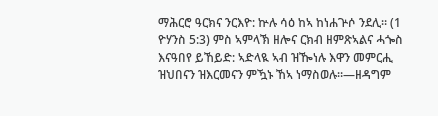ማሕርሮ ዓርክና ንርእዮ: ኵሉ ሳዕ ከኣ ከነሐጕሶ ንደሊ። (1 ዮሃንስ 5:3) ምስ ኣምላኽ ዘሎና ርክብ ዘምጽኣልና ሓጐስ እናዓበየ ይኸይድ: ኣድላዪ ኣብ ዝዀነሉ እዋን መምርሒ ዝህበናን ዝእርመናን ምዃኑ ኸኣ ነማስወሉ።—ዘዳግም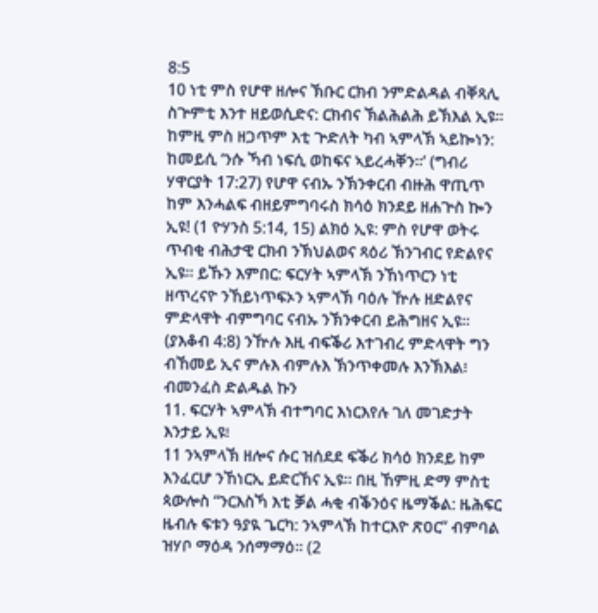8:5
10 ነቲ ምስ የሆዋ ዘሎና ኽቡር ርክብ ንምድልዳል ብቐጻሊ ስጕምቲ እንተ ዘይወሲድና: ርክብና ኽልሕልሕ ይኽእል ኢዩ። ከምዚ ምስ ዘጋጥም እቲ ጕድለት ካብ ኣምላኽ ኣይኰነን: ከመይሲ ‘ንሱ ኻብ ነፍሲ ወከፍና ኣይረሓቐን።’ (ግብሪ ሃዋርያት 17:27) የሆዋ ናብኡ ንኽንቀርብ ብዙሕ ዋጢጥ ከም እንሓልፍ ብዘይምግባሩስ ክሳዕ ክንደይ ዘሐጕስ ኰን ኢዩ! (1 ዮሃንስ 5:14, 15) ልክዕ ኢዩ: ምስ የሆዋ ወትሩ ጥብቂ ብሕታዊ ርክብ ንኽህልወና ጻዕሪ ኽንገብር የድልየና ኢዩ። ይኹን እምበር: ፍርሃት ኣምላኽ ንኸነጥርን ነቲ ዘጥረናዮ ንኸይነጥፍኦን ኣምላኽ ባዕሉ ዅሉ ዘድልየና ምድላዋት ብምግባር ናብኡ ንኽንቀርብ ይሕግዘና ኢዩ። (ያእቆብ 4:8) ንዅሉ እዚ ብፍቕሪ እተገብረ ምድላዋት ግን ብኸመይ ኢና ምሉእ ብምሉእ ኽንጥቀመሉ እንኽእል፧
ብመንፈስ ድልዱል ኩን
11. ፍርሃት ኣምላኽ ብተግባር እነርእየሉ ገለ መገድታት እንታይ ኢዩ፧
11 ንኣምላኽ ዘሎና ሱር ዝሰደደ ፍቕሪ ክሳዕ ክንደይ ከም እንፈርሆ ንኸነርኢ ይድርኸና ኢዩ። በዚ ኸምዚ ድማ ምስቲ ጳውሎስ “ንርእስኻ እቲ ቓል ሓቂ ብቕንዕና ዜማቕል: ዜሕፍር ዜብሉ ፍቱን ዓያዪ ጌርካ: ንኣምላኽ ከተርእዮ ጽዐር” ብምባል ዝሃቦ ማዕዳ ንሰማማዕ። (2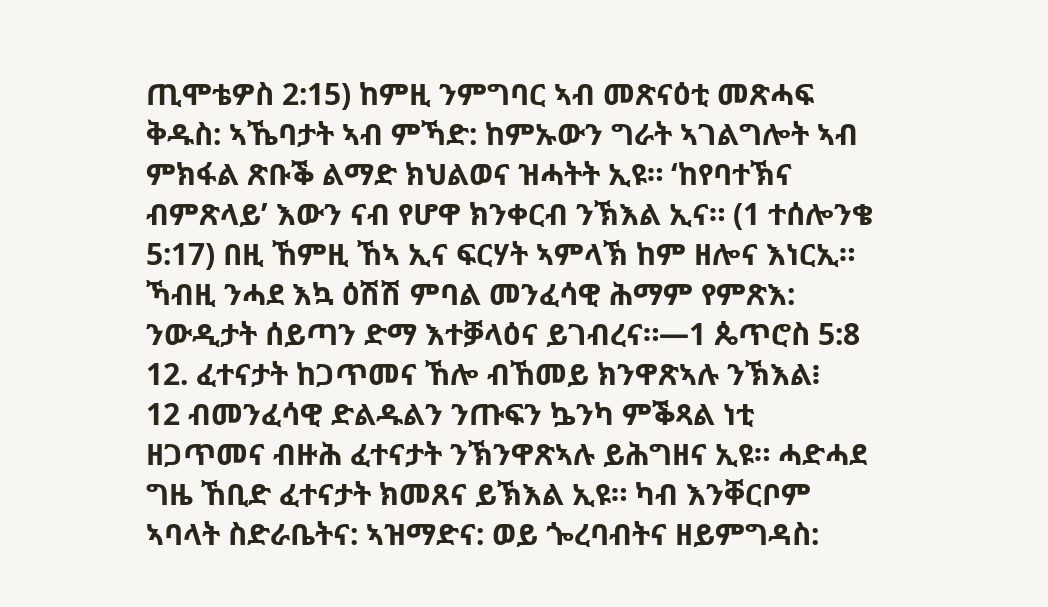ጢሞቴዎስ 2:15) ከምዚ ንምግባር ኣብ መጽናዕቲ መጽሓፍ ቅዱስ: ኣኼባታት ኣብ ምኻድ: ከምኡውን ግራት ኣገልግሎት ኣብ ምክፋል ጽቡቕ ልማድ ክህልወና ዝሓትት ኢዩ። ‘ከየባተኽና ብምጽላይ’ እውን ናብ የሆዋ ክንቀርብ ንኽእል ኢና። (1 ተሰሎንቄ 5:17) በዚ ኸምዚ ኸኣ ኢና ፍርሃት ኣምላኽ ከም ዘሎና እነርኢ። ኻብዚ ንሓደ እኳ ዕሽሽ ምባል መንፈሳዊ ሕማም የምጽእ: ንውዲታት ሰይጣን ድማ እተቓላዕና ይገብረና።—1 ጴጥሮስ 5:8
12. ፈተናታት ከጋጥመና ኸሎ ብኸመይ ክንዋጽኣሉ ንኽእል፧
12 ብመንፈሳዊ ድልዱልን ንጡፍን ኴንካ ምቕጻል ነቲ ዘጋጥመና ብዙሕ ፈተናታት ንኽንዋጽኣሉ ይሕግዘና ኢዩ። ሓድሓደ ግዜ ኸቢድ ፈተናታት ክመጸና ይኽእል ኢዩ። ካብ እንቐርቦም ኣባላት ስድራቤትና: ኣዝማድና: ወይ ጐረባብትና ዘይምግዳስ: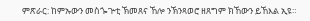ምጽራር: ከምኡውን መስጐጕቲ ኽመጸና ኸሎ ንኽንጻወሮ ዘጸግም ክኸውን ይኸእል ኢዩ።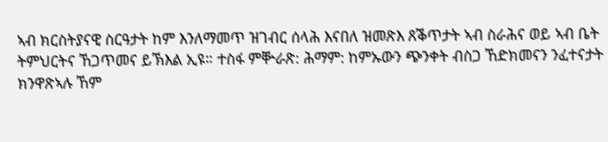ኣብ ክርስትያናዊ ስርዓታት ከም እንለማመጥ ዝገብር ሰላሕ እናበለ ዝመጽእ ጸቕጥታት ኣብ ስራሕና ወይ ኣብ ቤት ትምህርትና ኸጋጥመና ይኽእል ኢዩ። ተስፋ ምቝራጽ: ሕማም: ከምኡውን ጭንቀት ብስጋ ኸድክመናን ንፈተናታት ክንዋጽኣሉ ኸም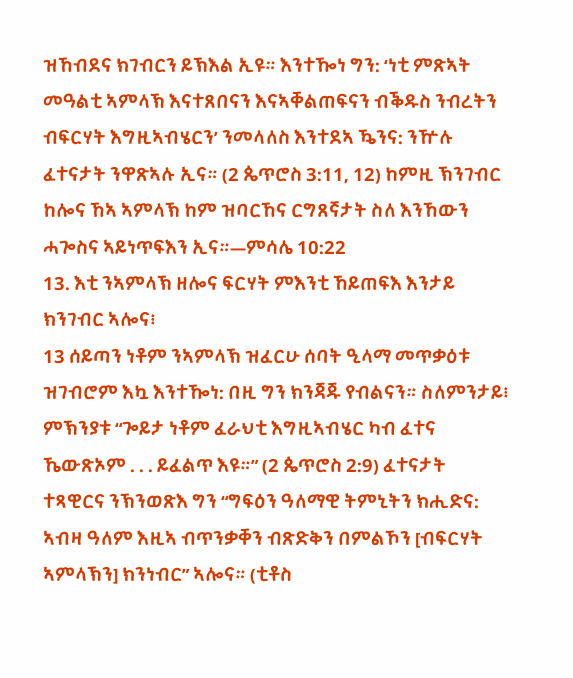ዝኸብደና ክገብርን ይኽእል ኢዩ። እንተዀነ ግን: ‘ነቲ ምጽኣት መዓልቲ ኣምላኽ እናተጸበናን እናኣቐልጠፍናን ብቕዱስ ንብረትን ብፍርሃት እግዚኣብሄርን’ ንመላለስ እንተደኣ ዄንና: ንዅሉ ፈተናታት ንዋጽኣሉ ኢና። (2 ጴጥሮስ 3:11, 12) ከምዚ ኽንገብር ከሎና ኸኣ ኣምላኽ ከም ዝባርኸና ርግጸኛታት ስለ እንኸውን ሓጐስና ኣይነጥፍእን ኢና።—ምሳሌ 10:22
13. እቲ ንኣምላኽ ዘሎና ፍርሃት ምእንቲ ኸይጠፍእ እንታይ ክንገብር ኣሎና፧
13 ሰይጣን ነቶም ንኣምላኽ ዝፈርሁ ሰባት ዒላማ መጥቃዕቱ ዝገብሮም እኳ እንተዀነ: በዚ ግን ክንጃጁ የብልናን። ስለምንታይ፧ ምኽንያቱ “ጐይታ ነቶም ፈራህቲ እግዚኣብሄር ካብ ፈተና ኼውጽኦም . . . ይፈልጥ እዩ።” (2 ጴጥሮስ 2:9) ፈተናታት ተጻዊርና ንኽንወጽእ ግን “ግፍዕን ዓለማዊ ትምኒትን ክሒድና: ኣብዛ ዓለም እዚኣ ብጥንቃቐን ብጽድቅን በምልኾን [ብፍርሃት ኣምላኽን] ክንነብር” ኣሎና። (ቲቶስ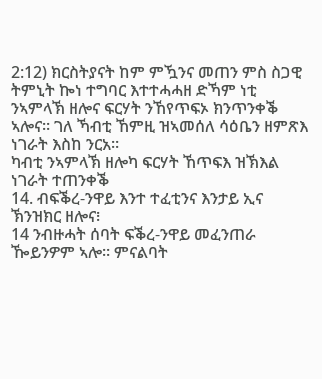2:12) ክርስትያናት ከም ምዃንና መጠን ምስ ስጋዊ ትምኒት ኰነ ተግባር እተተሓሓዘ ድኻም ነቲ ንኣምላኽ ዘሎና ፍርሃት ንኸየጥፍኦ ክንጥንቀቕ ኣሎና። ገለ ኻብቲ ኸምዚ ዝኣመሰለ ሳዕቤን ዘምጽእ ነገራት እስከ ንርአ።
ካብቲ ንኣምላኽ ዘሎካ ፍርሃት ኸጥፍእ ዝኽእል ነገራት ተጠንቀቕ
14. ብፍቕረ-ንዋይ እንተ ተፈቲንና እንታይ ኢና ኽንዝክር ዘሎና፧
14 ንብዙሓት ሰባት ፍቕረ-ንዋይ መፈንጠራ ዀይንዎም ኣሎ። ምናልባት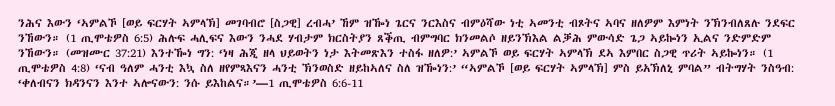ንሕና እውን ‘ኣምልኾ [ወይ ፍርሃት ኣምላኽ] መገባብሮ [ስጋዊ] ረብሓ’ ኸም ዝዀነ ጌርና ንርእስና ብምዕሻው ነቲ ኣመንቲ ብጾትና ኣባና ዘለዎም እምነት ንኽንብለጸሉ ንደፍር ንኸውን። (1 ጢሞቴዎስ 6:5) ሕሉፍ ሓሊፍና እውን ንሓደ ሃብታም ክርስትያን ጸቕጢ ብምግባር ክንመልሶ ዘይንኽእል ልቓሕ ምውሳድ ጌጋ ኣይኰነን ኢልና ንድምድም ንኸውን። (መዝሙር 37:21) እንተዀነ ግን: ‘ነዛ ሕጂ ዘላ ህይወትን ነታ እትመጽእን ተስፋ ዘለዎ:’ ኣምልኾ ወይ ፍርሃት ኣምላኽ ደኣ እምበር ስጋዊ ጥሪት ኣይኰነን። (1 ጢሞቴዎስ 4:8) ‘ናብ ዓለም ሓንቲ እኳ ስለ ዘየምጻእናን ሓንቲ ኽንወስድ ዘይከኣለና ስለ ዝዀነን:’ “ኣምልኾ [ወይ ፍርሃት ኣምላኽ] ምስ ይአኽለኒ ምባል” ብትግሃት ንስዓብ: ‘ቀለብናን ክዳንናን እንተ ኣሎናውን: ንሱ ይእከልና።’—1 ጢሞቴዎስ 6:6-11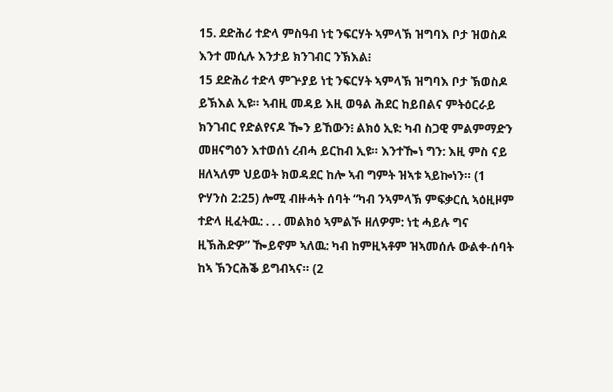15. ደድሕሪ ተድላ ምስዓብ ነቲ ንፍርሃት ኣምላኽ ዝግባእ ቦታ ዝወስዶ እንተ መሲሉ እንታይ ክንገብር ንኽእል፧
15 ደድሕሪ ተድላ ምጕያይ ነቲ ንፍርሃት ኣምላኽ ዝግባእ ቦታ ኽወስዶ ይኽእል ኢዩ። ኣብዚ መዳይ እዚ ወዓል ሕደር ከይበልና ምትዕርራይ ክንገብር የድልየናዶ ዀን ይኸውን፧ ልክዕ ኢዩ: ካብ ስጋዊ ምልምማድን መዘናግዕን እተወሰነ ረብሓ ይርከብ ኢዩ። እንተዀነ ግን: እዚ ምስ ናይ ዘለኣለም ህይወት ክወዳደር ከሎ ኣብ ግምት ዝኣቱ ኣይኰነን። (1 ዮሃንስ 2:25) ሎሚ ብዙሓት ሰባት “ካብ ንኣምላኽ ምፍቃርሲ ኣዕዚዞም ተድላ ዚፈትዉ: . . . መልክዕ ኣምልኾ ዘለዎም: ነቲ ሓይሉ ግና ዚኽሕድዎ” ዀይኖም ኣለዉ: ካብ ከምዚኣቶም ዝኣመሰሉ ውልቀ-ሰባት ከኣ ኽንርሕቕ ይግብኣና። (2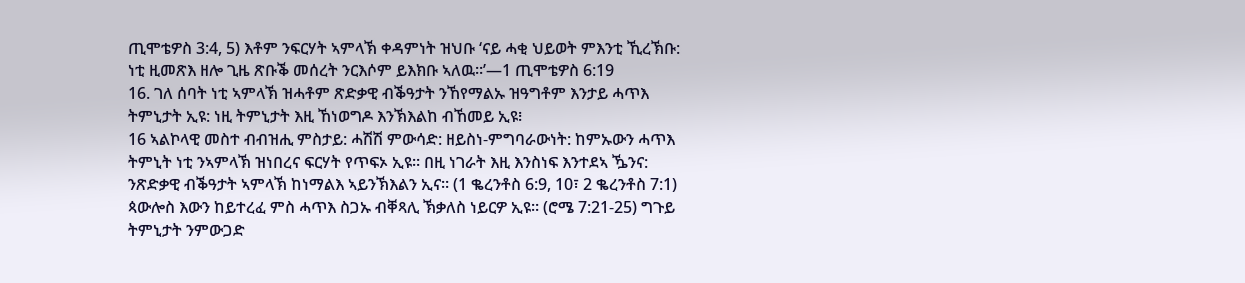ጢሞቴዎስ 3:4, 5) እቶም ንፍርሃት ኣምላኽ ቀዳምነት ዝህቡ ‘ናይ ሓቂ ህይወት ምእንቲ ኺረኽቡ: ነቲ ዚመጽእ ዘሎ ጊዜ ጽቡቕ መሰረት ንርእሶም ይእክቡ ኣለዉ።’—1 ጢሞቴዎስ 6:19
16. ገለ ሰባት ነቲ ኣምላኽ ዝሓቶም ጽድቃዊ ብቕዓታት ንኸየማልኡ ዝዓግቶም እንታይ ሓጥእ ትምኒታት ኢዩ: ነዚ ትምኒታት እዚ ኸነወግዶ እንኽእልከ ብኸመይ ኢዩ፧
16 ኣልኮላዊ መስተ ብብዝሒ ምስታይ: ሓሽሽ ምውሳድ: ዘይስነ-ምግባራውነት: ከምኡውን ሓጥእ ትምኒት ነቲ ንኣምላኽ ዝነበረና ፍርሃት የጥፍኦ ኢዩ። በዚ ነገራት እዚ እንስነፍ እንተደኣ ዄንና: ንጽድቃዊ ብቕዓታት ኣምላኽ ከነማልእ ኣይንኽእልን ኢና። (1 ቈረንቶስ 6:9, 10፣ 2 ቈረንቶስ 7:1) ጳውሎስ እውን ከይተረፈ ምስ ሓጥእ ስጋኡ ብቐጻሊ ኽቃለስ ነይርዎ ኢዩ። (ሮሜ 7:21-25) ግጉይ ትምኒታት ንምውጋድ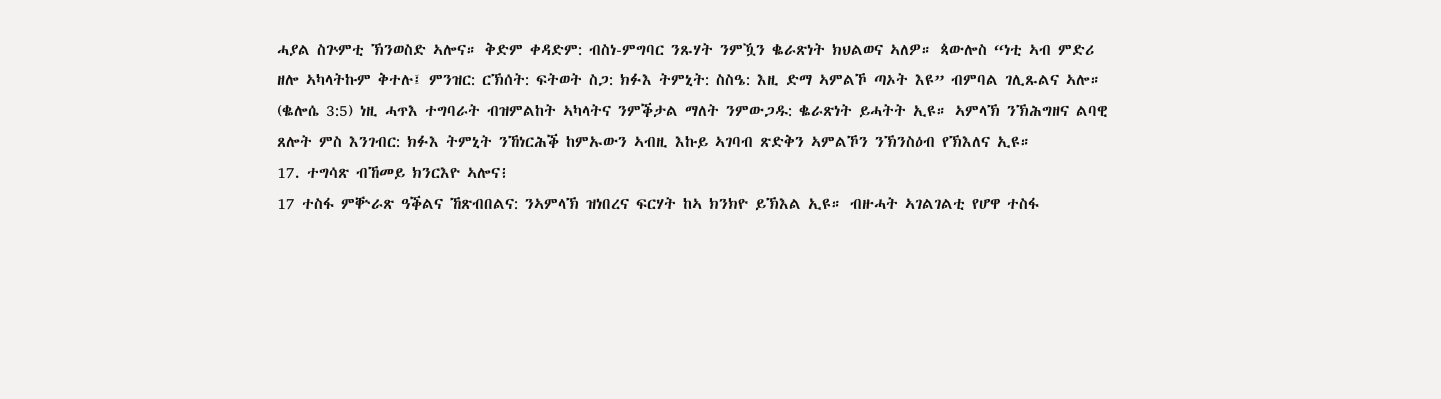ሓያል ስጕምቲ ኽንወስድ ኣሎና። ቅድም ቀዳድም: ብስነ-ምግባር ንጹሃት ንምዃን ቈራጽነት ክህልወና ኣለዎ። ጳውሎስ “ነቲ ኣብ ምድሪ ዘሎ ኣካላትኩም ቅተሉ፤ ምንዝር: ርኽሰት: ፍትወት ስጋ: ክፉእ ትምኒት: ስስዔ: እዚ ድማ ኣምልኾ ጣኦት እዩ” ብምባል ገሊጹልና ኣሎ። (ቈሎሴ 3:5) ነዚ ሓጥእ ተግባራት ብዝምልከት ኣካላትና ንምቕታል ማለት ንምውጋዱ: ቈራጽነት ይሓትት ኢዩ። ኣምላኽ ንኽሕግዘና ልባዊ ጸሎት ምስ እንገብር: ክፉእ ትምኒት ንኸነርሕቕ ከምኡውን ኣብዚ እኩይ ኣገባብ ጽድቅን ኣምልኾን ንኽንስዕብ የኽእለና ኢዩ።
17. ተግሳጽ ብኸመይ ክንርእዮ ኣሎና፧
17 ተስፋ ምቝራጽ ዓቕልና ኸጽብበልና: ንኣምላኽ ዝነበረና ፍርሃት ከኣ ክንክዮ ይኽእል ኢዩ። ብዙሓት ኣገልገልቲ የሆዋ ተስፋ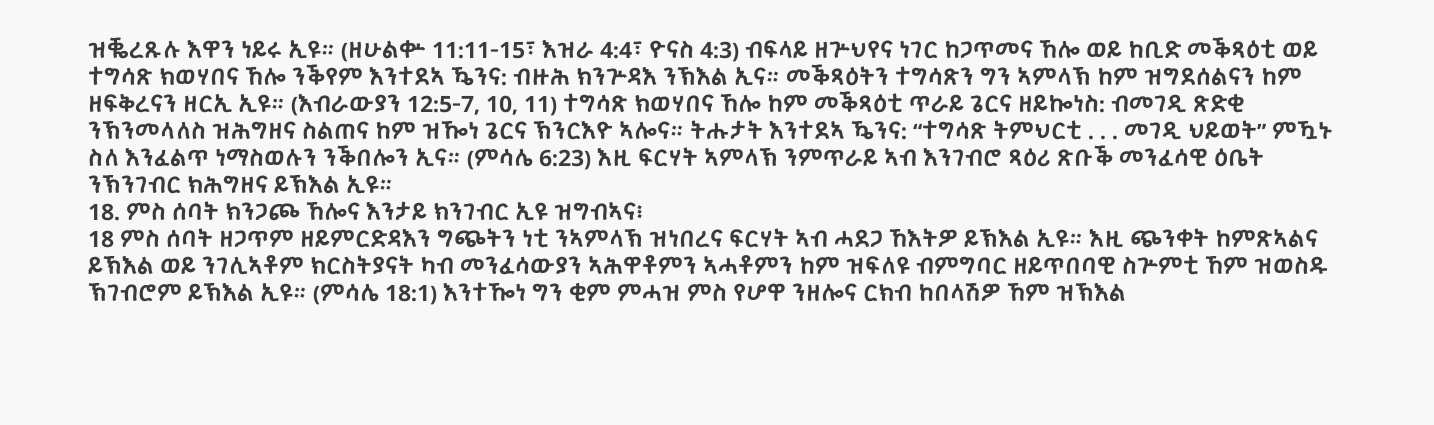ዝቘረጹሉ እዋን ነይሩ ኢዩ። (ዘሁልቍ 11:11-15፣ እዝራ 4:4፣ ዮናስ 4:3) ብፍላይ ዘጕህየና ነገር ከጋጥመና ኸሎ ወይ ከቢድ መቕጻዕቲ ወይ ተግሳጽ ክወሃበና ኸሎ ንቕየም እንተደኣ ዄንና: ብዙሕ ክንጕዳእ ንኽእል ኢና። መቕጻዕትን ተግሳጽን ግን ኣምላኽ ከም ዝግደሰልናን ከም ዘፍቅረናን ዘርኢ ኢዩ። (እብራውያን 12:5-7, 10, 11) ተግሳጽ ክወሃበና ኸሎ ከም መቕጻዕቲ ጥራይ ጌርና ዘይኰነስ: ብመገዲ ጽድቂ ንኽንመላለስ ዝሕግዘና ስልጠና ከም ዝዀነ ጌርና ኽንርእዮ ኣሎና። ትሑታት እንተደኣ ዄንና: “ተግሳጽ ትምህርቲ . . . መገዲ ህይወት” ምዃኑ ስለ እንፈልጥ ነማስወሉን ንቕበሎን ኢና። (ምሳሌ 6:23) እዚ ፍርሃት ኣምላኽ ንምጥራይ ኣብ እንገብሮ ጻዕሪ ጽቡቕ መንፈሳዊ ዕቤት ንኽንገብር ክሕግዘና ይኽእል ኢዩ።
18. ምስ ሰባት ክንጋጮ ኸሎና እንታይ ክንገብር ኢዩ ዝግብኣና፧
18 ምስ ሰባት ዘጋጥም ዘይምርድዳእን ግጭትን ነቲ ንኣምላኽ ዝነበረና ፍርሃት ኣብ ሓደጋ ኸእትዎ ይኽእል ኢዩ። እዚ ጭንቀት ከምጽኣልና ይኽእል ወይ ንገሊኣቶም ክርስትያናት ካብ መንፈሳውያን ኣሕዋቶምን ኣሓቶምን ከም ዝፍለዩ ብምግባር ዘይጥበባዊ ስጕምቲ ኸም ዝወስዱ ኽገብሮም ይኽእል ኢዩ። (ምሳሌ 18:1) እንተዀነ ግን ቂም ምሓዝ ምስ የሆዋ ንዘሎና ርክብ ከበላሽዎ ኸም ዝኽእል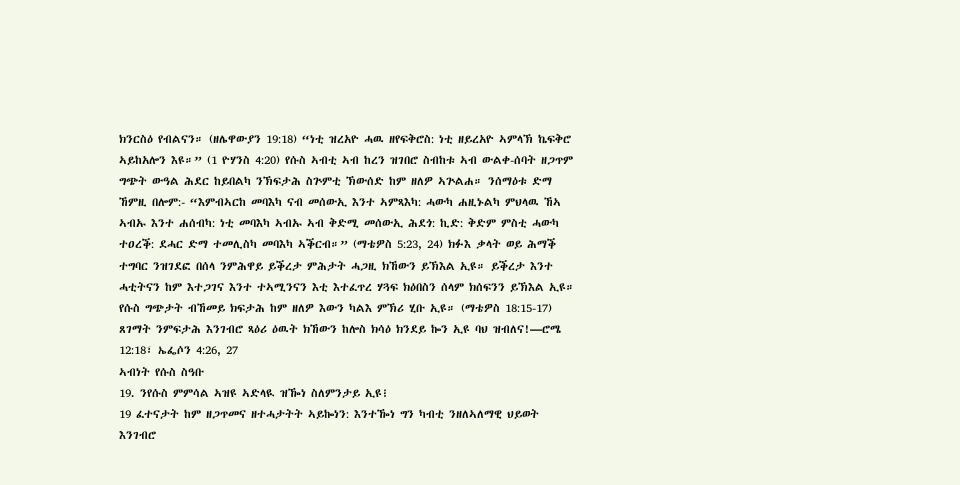ክንርስዕ የብልናን። (ዘሌዋውያን 19:18) “ነቲ ዝረአዮ ሓዉ ዘየፍቅሮስ: ነቲ ዘይረአዮ ኣምላኽ ኬፍቅሮ ኣይከአሎን እዩ።” (1 ዮሃንስ 4:20) የሱስ ኣብቲ ኣብ ከረን ዝገበሮ ስብከቱ ኣብ ውልቀ-ሰባት ዘጋጥም ግጭት ውዓል ሕደር ከይበልካ ንኽፍታሕ ስጕምቲ ኽውሰድ ከም ዘለዎ ኣጕልሐ። ንሰማዕቱ ድማ ኸምዚ በሎም:- “እምብኣርከ መባእካ ናብ መሰውኢ እንተ ኣምጻእካ: ሓውካ ሐዚኑልካ ምህላዉ ኸኣ ኣብኡ እንተ ሐሰብካ: ነቲ መባእካ ኣብኡ ኣብ ቅድሚ መሰውኢ ሕደጎ: ኪድ: ቅድም ምስቲ ሓውካ ተዐረቕ: ደሓር ድማ ተመሊስካ መባእካ ኣቕርብ።” (ማቴዎስ 5:23, 24) ክፉእ ቃላት ወይ ሕማቕ ተግባር ንዝገደፎ በሰላ ንምሕዋይ ይቕረታ ምሕታት ሓጋዚ ክኸውን ይኽእል ኢዩ። ይቕረታ እንተ ሓቲትናን ከም እተጋገና እንተ ተኣሚንናን እቲ እተፈጥረ ሃጓፍ ክዕበስን ሰላም ክሰፍንን ይኽእል ኢዩ። የሱስ ግጭታት ብኸመይ ክፍታሕ ከም ዘለዎ እውን ካልእ ምኽሪ ሂቡ ኢዩ። (ማቴዎስ 18:15-17) ጸገማት ንምፍታሕ እንገብሮ ጻዕሪ ዕዉት ክኸውን ከሎስ ክሳዕ ክንደይ ኰን ኢዩ ባህ ዝብለና!—ሮሜ 12:18፣ ኤፌሶን 4:26, 27
ኣብነት የሱስ ስዓቡ
19. ንየሱስ ምምሳል ኣዝዩ ኣድላዪ ዝዀነ ስለምንታይ ኢዩ፧
19 ፈተናታት ከም ዘጋጥመና ዘተሓታትት ኣይኰነን: እንተዀነ ግን ካብቲ ንዘለኣለማዊ ህይወት እንገብሮ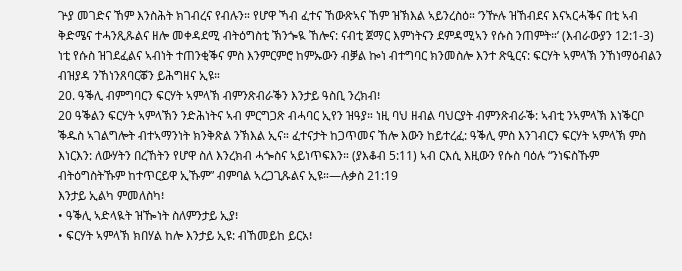ጕያ መገድና ኸም እንስሕት ክገብረና የብሉን። የሆዋ ኻብ ፈተና ኸውጽኣና ኸም ዝኽእል ኣይንረስዕ። ‘ንዅሉ ዝኸብደና እናኣርሓቕና በቲ ኣብ ቅድሜና ተሓንጺጹልና ዘሎ መቀዳደሚ ብትዕግስቲ ኽንጐዪ ኸሎና: ናብቲ ጀማር እምነትናን ደምዳሚኣን የሱስ ንጠምት።’ (እብራውያን 12:1-3) ነቲ የሱስ ዝገደፈልና ኣብነት ተጠንቂቕና ምስ እንምርምሮ ከምኡውን ብቓል ኰነ ብተግባር ክንመስሎ እንተ ጽዒርና: ፍርሃት ኣምላኽ ንኸነማዕብልን ብዝያዳ ንኸነንጸባርቖን ይሕግዘና ኢዩ።
20. ዓቕሊ ብምግባርን ፍርሃት ኣምላኽ ብምንጽብራቕን እንታይ ዓስቢ ንረክብ፧
20 ዓቕልን ፍርሃት ኣምላኽን ንድሕነትና ኣብ ምርግጋጽ ብሓባር ኢየን ዝዓያ። ነዚ ባህ ዘብል ባህርያት ብምንጽብራቕ: ኣብቲ ንኣምላኽ እነቕርቦ ቕዱስ ኣገልግሎት ብተኣማንነት ክንቅጽል ንኽእል ኢና። ፈተናታት ከጋጥመና ኸሎ እውን ከይተረፈ: ዓቕሊ ምስ እንገብርን ፍርሃት ኣምላኽ ምስ እነርእን: ለውሃትን በረኸትን የሆዋ ስለ እንረክብ ሓጐስና ኣይነጥፍእን። (ያእቆብ 5:11) ኣብ ርእሲ እዚውን የሱስ ባዕሉ “ንነፍስኹም ብትዕግስትኹም ከተጥርይዋ ኢኹም” ብምባል ኣረጋጊጹልና ኢዩ።—ሉቃስ 21:19
እንታይ ኢልካ ምመለስካ፧
• ዓቕሊ ኣድላዪት ዝዀነት ስለምንታይ ኢያ፧
• ፍርሃት ኣምላኽ ክበሃል ከሎ እንታይ ኢዩ: ብኸመይከ ይርአ፧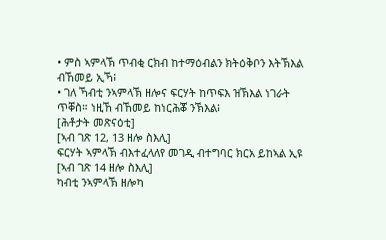• ምስ ኣምላኽ ጥብቂ ርክብ ከተማዕብልን ክትዕቅቦን እትኽእል ብኸመይ ኢኻ፧
• ገለ ኻብቲ ንኣምላኽ ዘሎና ፍርሃት ከጥፍእ ዝኽእል ነገራት ጥቐስ። ነዚኸ ብኸመይ ከነርሕቖ ንኽእል፧
[ሕቶታት መጽናዕቲ]
[ኣብ ገጽ 12, 13 ዘሎ ስእሊ]
ፍርሃት ኣምላኽ ብእተፈላለየ መገዲ ብተግባር ክርአ ይከኣል ኢዩ
[ኣብ ገጽ 14 ዘሎ ስእሊ]
ካብቲ ንኣምላኽ ዘሎካ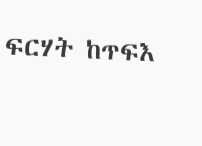ፍርሃት ከጥፍእ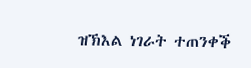ዝኽእል ነገራት ተጠንቀቕ